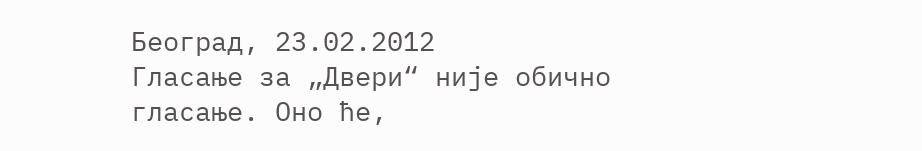Београд, 23.02.2012
Гласање за „Двери“ није обично гласање. Оно ће,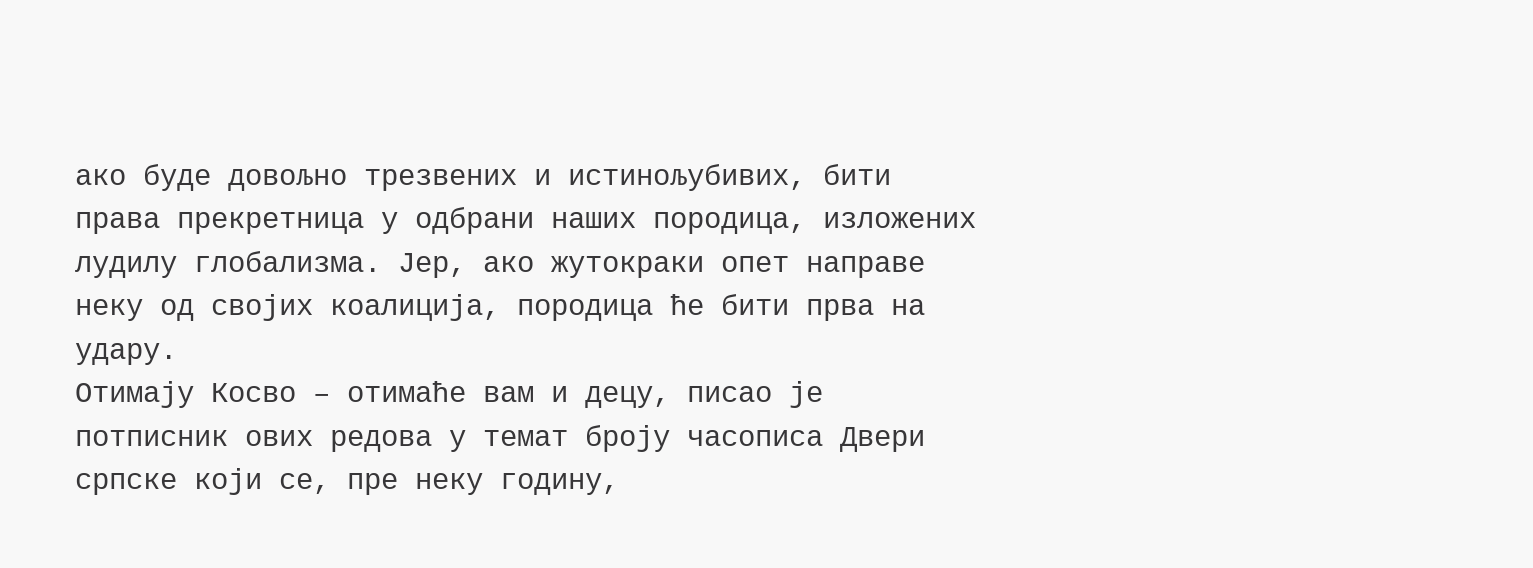ако буде довољно трезвених и истинољубивих, бити права прекретница у одбрани наших породица, изложених лудилу глобализма. Јер, ако жутокраки опет направе неку од својих коалиција, породица ће бити прва на удару.
Отимају Косво – отимаће вам и децу, писао је потписник ових редова у темат броју часописа Двери српске који се, пре неку годину,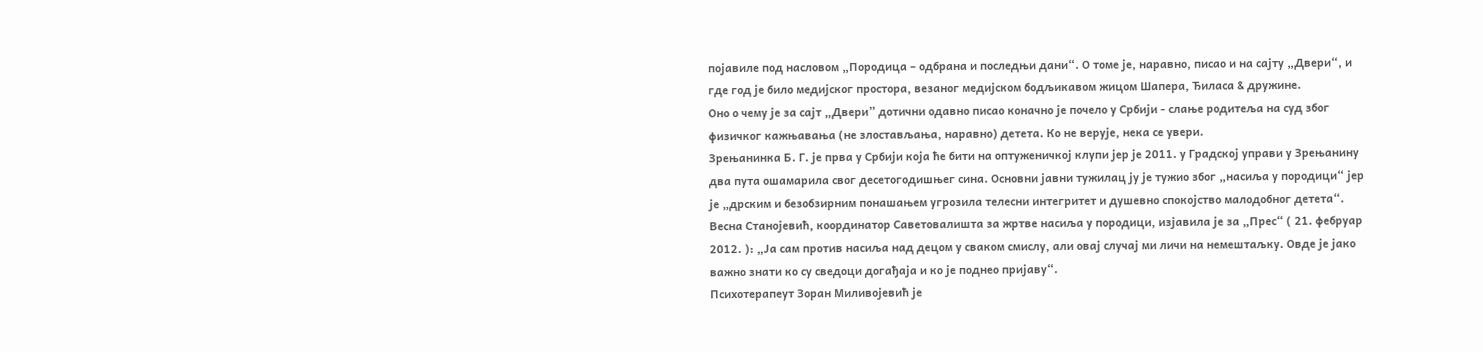појавиле под насловом „Породица – одбрана и последњи дани“. О томе је, наравно, писао и на сајту „Двери“, и где год је било медијског простора, везаног медијском бодљикавом жицом Шапера, Ђиласа & дружине.
Оно о чему је за сајт „Двери” дотични одавно писао коначно је почело у Србији - слање родитеља на суд због физичког кажњавања (не злостављања, наравно) детета. Ко не верује, нека се увери.
Зрењанинка Б. Г. је прва у Србији која ће бити на оптуженичкој клупи јер је 2011. у Градској управи у Зрењанину два пута ошамарила свог десетогодишњег сина. Основни јавни тужилац ју је тужио због „насиља у породици“ јер је „дрским и безобзирним понашањем угрозила телесни интегритет и душевно спокојство малодобног детета“.
Весна Станојевић, координатор Саветовалишта за жртве насиља у породици, изјавила је за „Прес“ ( 21. фебруар 2012. ): „Ја сам против насиља над децом у сваком смислу, али овај случај ми личи на немештаљку. Овде је јако важно знати ко су сведоци догађаја и ко је поднео пријаву“.
Психотерапеут Зоран Миливојевић је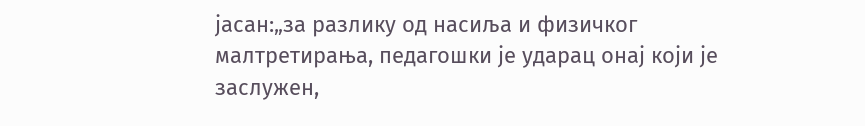јасан:„за разлику од насиља и физичког малтретирања, педагошки је ударац онај који је заслужен,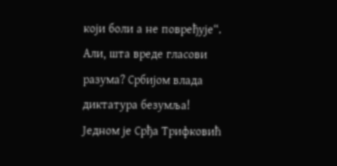који боли а не повређује“. Али, шта вреде гласови разума? Србијом влада диктатура безумља!
Једном је Срђа Трифковић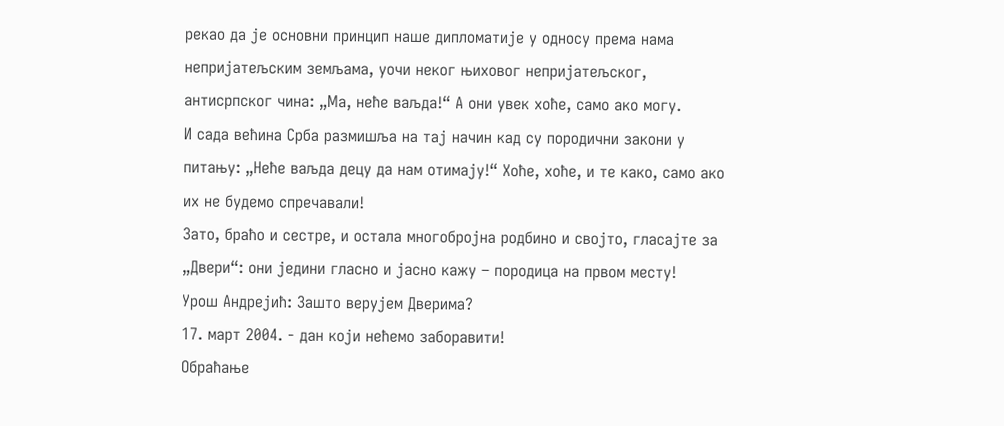рекао да је основни принцип наше дипломатије у односу према нама непријатељским земљама, уочи неког њиховог непријатељског, антисрпског чина: „Ма, неће ваљда!“ А они увек хоће, само ако могу.
И сада већина Срба размишља на тај начин кад су породични закони у питању: „Неће ваљда децу да нам отимају!“ Хоће, хоће, и те како, само ако их не будемо спречавали!
Зато, браћо и сестре, и остала многобројна родбино и својто, гласајте за „Двери“: они једини гласно и јасно кажу – породица на првом месту!
Урош Андрејић: Зашто верујем Дверима?
17. март 2004. - дан који нећемо заборавити!
Обраћање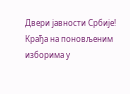Двери јавности Србије!
Крађа на поновљеним изборима у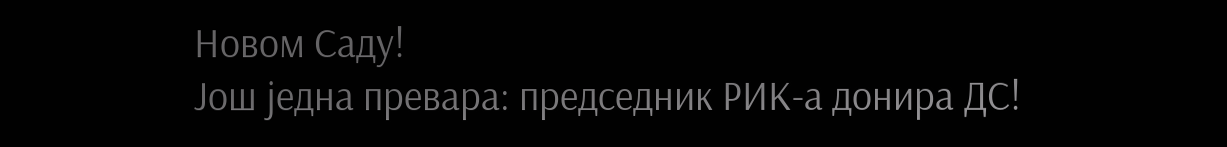Новом Саду!
Још једна превара: председник РИК-а донира ДС!